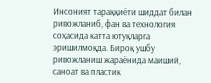Инсоният тараққиёти шиддат билан ривожланиб, фан ва технология соҳасида катта ютуқларга эришилмоқда. Бироқ ушбу ривожланиш жараёнида маиший, саноат ва пластик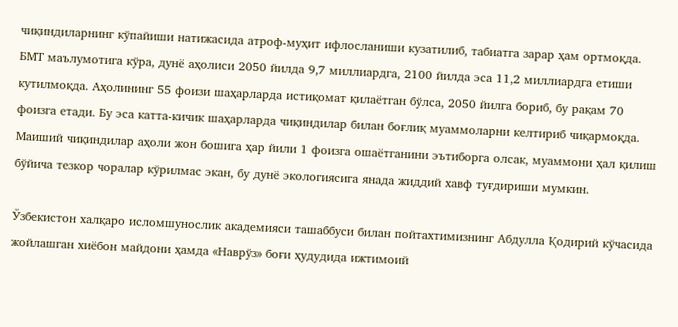чиқиндиларнинг кўпайиши натижасида атроф-муҳит ифлосланиши кузатилиб, табиатга зарар ҳам ортмоқда.
БМТ маълумотига кўра, дунё аҳолиси 2050 йилда 9,7 миллиардга, 2100 йилда эса 11,2 миллиардга етиши кутилмоқда. Аҳолининг 55 фоизи шаҳарларда истиқомат қилаётган бўлса, 2050 йилга бориб, бу рақам 70 фоизга етади. Бу эса катта-кичик шаҳарларда чиқиндилар билан боғлиқ муаммоларни келтириб чиқармоқда. Маиший чиқиндилар аҳоли жон бошига ҳар йили 1 фоизга ошаётганини эътиборга олсак, муаммони ҳал қилиш бўйича тезкор чоралар кўрилмас экан, бу дунё экологиясига янада жиддий хавф туғдириши мумкин.

Ўзбекистон халқаро исломшунослик академияси ташаббуси билан пойтахтимизнинг Абдулла Қодирий кўчасида жойлашган хиёбон майдони ҳамда «Наврўз» боғи ҳудудида ижтимоий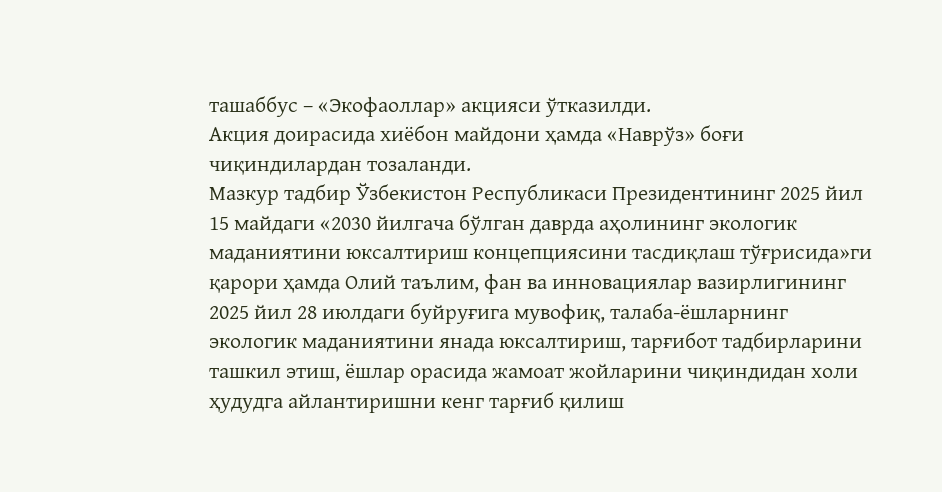ташаббус – «Экофаоллар» акцияси ўтказилди.
Акция доирасида хиёбон майдони ҳамда «Наврўз» боғи чиқиндилардан тозаланди.
Мазкур тадбир Ўзбекистон Республикаси Президентининг 2025 йил 15 майдаги «2030 йилгача бўлган даврда аҳолининг экологик маданиятини юксалтириш концепциясини тасдиқлаш тўғрисида»ги қарори ҳамда Олий таълим, фан ва инновациялар вазирлигининг 2025 йил 28 июлдаги буйруғига мувофиқ, талаба-ёшларнинг экологик маданиятини янада юксалтириш, тарғибот тадбирларини ташкил этиш, ёшлар орасида жамоат жойларини чиқиндидан холи ҳудудга айлантиришни кенг тарғиб қилиш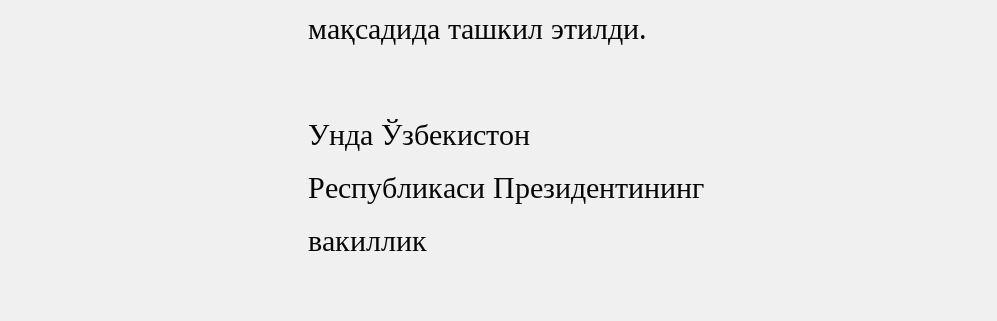мақсадида ташкил этилди.

Унда Ўзбекистон Республикаси Президентининг вакиллик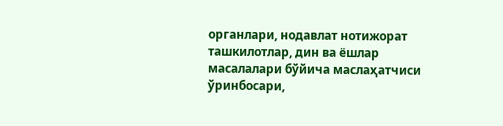органлари, нодавлат нотижорат ташкилотлар, дин ва ёшлар масалалари бўйича маслаҳатчиси ўринбосари,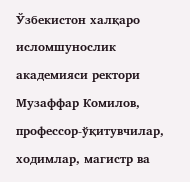Ўзбекистон халқаро исломшунослик академияси ректори Музаффар Комилов, профессор-ўқитувчилар, ходимлар, магистр ва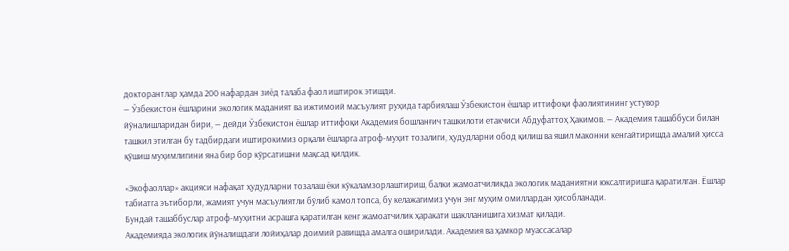докторантлар ҳамда 200 нафардан зиёд талаба фаол иштирок этишди.
— Ўзбекистон ёшларини экологик маданият ва ижтимоий масъулият руҳида тарбиялаш Ўзбекистон ёшлар иттифоқи фаолиятининг устувор йўналишларидан бири, — дейди Ўзбекистон ёшлар иттифоқи Академия бошланғич ташкилоти етакчиси Абдуфаттоҳ Ҳакимов. — Академия ташаббуси билан ташкил этилган бу тадбирдаги иштирокимиз орқали ёшларга атроф-муҳит тозалиги, ҳудудларни обод қилиш ва яшил маконни кенгайтиришда амалий ҳисса қўшиш муҳимлигини яна бир бор кўрсатишни мақсад қилдик.

«Экофаоллар» акцияси нафақат ҳудудларни тозалаш ёки кўкаламзорлаштириш, балки жамоатчиликда экологик маданиятни юксалтиришга қаратилган. Ёшлар табиатга эътиборли, жамият учун масъулиятли бўлиб камол топса, бу келажагимиз учун энг муҳим омиллардан ҳисобланади.
Бундай ташаббуслар атроф-муҳитни асрашга қаратилган кенг жамоатчилик ҳаракати шаклланишига хизмат қилади.
Академияда экологик йўналишдаги лойиҳалар доимий равишда амалга оширилади. Академия ва ҳамкор муассасалар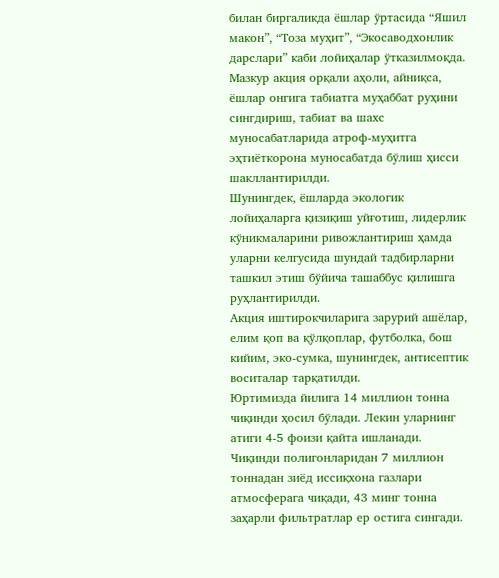билан биргаликда ёшлар ўртасида “Яшил макон”, “Тоза муҳит”, “Экосаводхонлик дарслари” каби лойиҳалар ўтказилмоқда.
Мазкур акция орқали аҳоли, айниқса, ёшлар онгига табиатга муҳаббат руҳини сингдириш, табиат ва шахс муносабатларида атроф-муҳитга эҳтиёткорона муносабатда бўлиш ҳисси шакллантирилди.
Шунингдек, ёшларда экологик лойиҳаларга қизиқиш уйғотиш, лидерлик кўникмаларини ривожлантириш ҳамда уларни келгусида шундай тадбирларни ташкил этиш бўйича ташаббус қилишга руҳлантирилди.
Акция иштирокчиларига зарурий ашёлар, елим қоп ва қўлқоплар, футболка, бош кийим, эко-сумка, шунингдек, антисептик воситалар тарқатилди.
Юртимизда йилига 14 миллион тонна чиқинди ҳосил бўлади. Лекин уларнинг атиги 4-5 фоизи қайта ишланади. Чиқинди полигонларидан 7 миллион тоннадан зиёд иссиқхона газлари атмосферага чиқади, 43 минг тонна заҳарли фильтратлар ер остига cингади.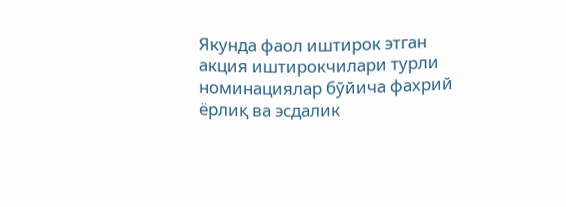Якунда фаол иштирок этган акция иштирокчилари турли номинациялар бўйича фахрий ёрлиқ ва эсдалик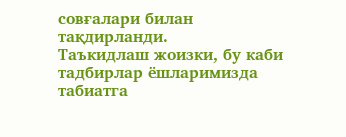совғалари билан тақдирланди.
Таъкидлаш жоизки, бу каби тадбирлар ёшларимизда табиатга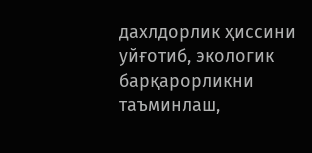дахлдорлик ҳиссини уйғотиб, экологик барқарорликни таъминлаш,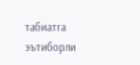табиатга эътиборли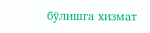бўлишга хизмат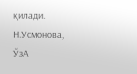қилади.
Н.Усмонова, ЎзА